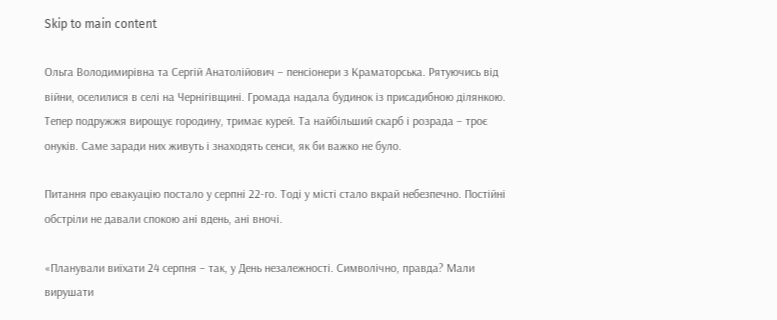Skip to main content

Ольга Володимирівна та Сергій Анатолійович – пенсіонери з Краматорська. Рятуючись від війни, оселилися в селі на Чернігівщині. Громада надала будинок із присадибною ділянкою. Тепер подружжя вирощує городину, тримає курей. Та найбільший скарб і розрада – троє онуків. Саме заради них живуть і знаходять сенси, як би важко не було.

Питання про евакуацію постало у серпні 22-го. Тоді у місті стало вкрай небезпечно. Постійні обстріли не давали спокою ані вдень, ані вночі.

«Планували виїхати 24 серпня – так, у День незалежності. Символічно, правда? Мали вирушати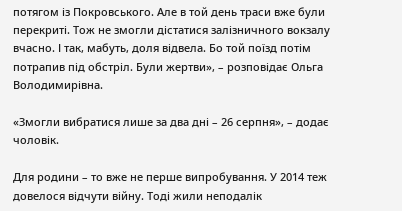потягом із Покровського. Але в той день траси вже були перекриті. Тож не змогли дістатися залізничного вокзалу вчасно. І так, мабуть, доля відвела. Бо той поїзд потім потрапив під обстріл. Були жертви», – розповідає Ольга Володимирівна.

«Змогли вибратися лише за два дні – 26 серпня», – додає чоловік.

Для родини – то вже не перше випробування. У 2014 теж довелося відчути війну. Тоді жили неподалік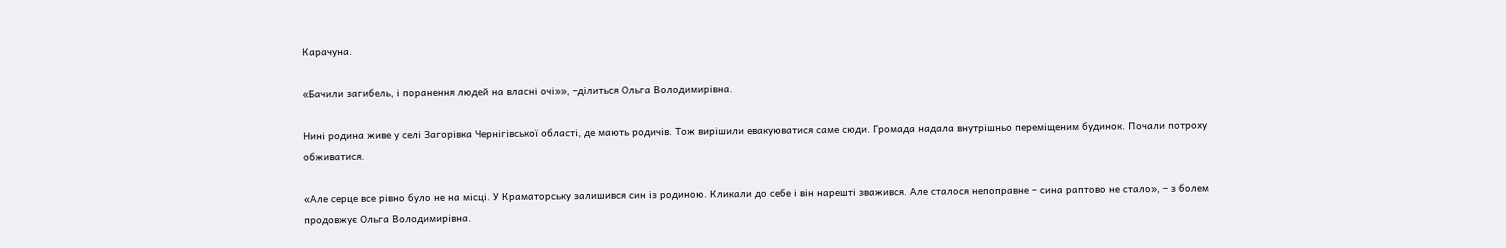Карачуна.

«Бачили загибель, і поранення людей на власні очі»», –ділиться Ольга Володимирівна.

Нині родина живе у селі Загорівка Чернігівської області, де мають родичів. Тож вирішили евакуюватися саме сюди. Громада надала внутрішньо переміщеним будинок. Почали потроху обживатися.

«Але серце все рівно було не на місці. У Краматорську залишився син із родиною. Кликали до себе і він нарешті зважився. Але сталося непоправне – сина раптово не стало», – з болем продовжує Ольга Володимирівна.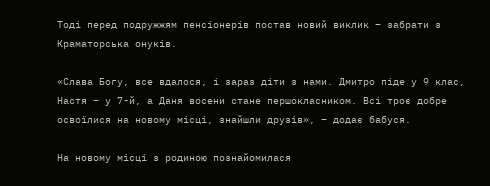Тоді перед подружжям пенсіонерів постав новий виклик – забрати з Краматорська онуків.

«Слава Богу, все вдалося, і зараз діти з нами. Дмитро піде у 9 клас, Настя – у 7-й, а Даня восени стане першокласником. Всі троє добре освоїлися на новому місці, знайшли друзів», – додає бабуся.

На новому місці з родиною познайомилася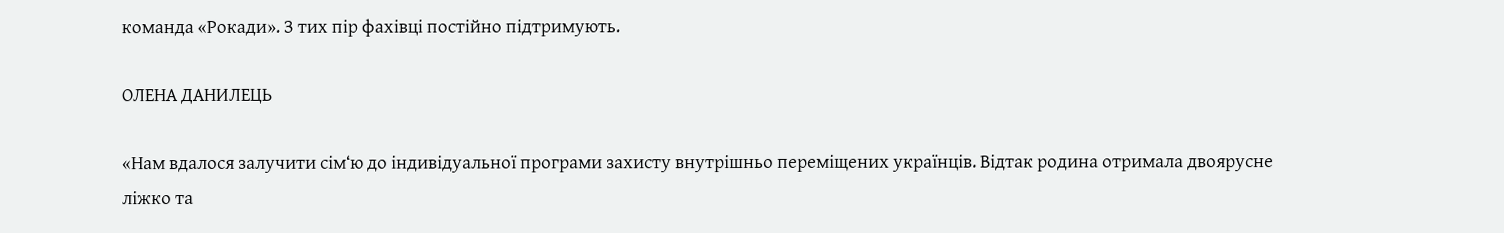команда «Рокади». З тих пір фахівці постійно підтримують.

ОЛЕНА ДАНИЛЕЦЬ

«Нам вдалося залучити сім‘ю до індивідуальної програми захисту внутрішньо переміщених українців. Відтак родина отримала двоярусне ліжко та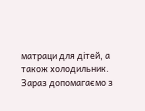матраци для дітей, а також холодильник. Зараз допомагаємо з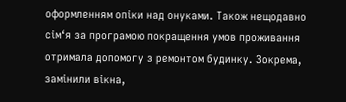оформленням опіки над онуками. Також нещодавно сім‘я за програмою покращення умов проживання отримала допомогу з ремонтом будинку. Зокрема, замінили вікна,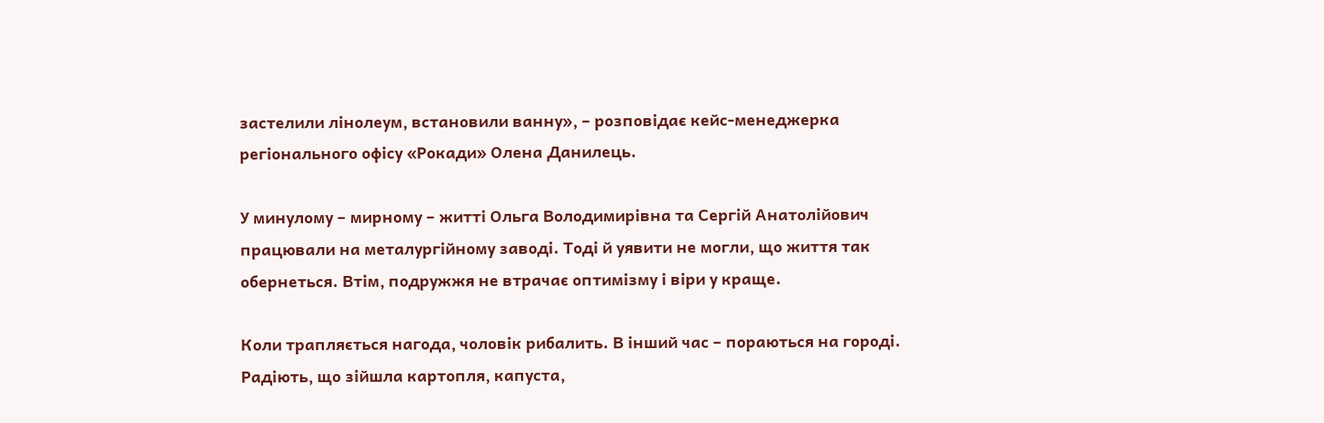застелили лінолеум, встановили ванну», – розповідає кейс-менеджерка регіонального офісу «Рокади» Олена Данилець.

У минулому – мирному – житті Ольга Володимирівна та Сергій Анатолійович працювали на металургійному заводі. Тоді й уявити не могли, що життя так обернеться. Втім, подружжя не втрачає оптимізму і віри у краще.

Коли трапляється нагода, чоловік рибалить. В інший час – пораються на городі. Радіють, що зійшла картопля, капуста,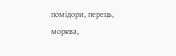помідори, перець, морква,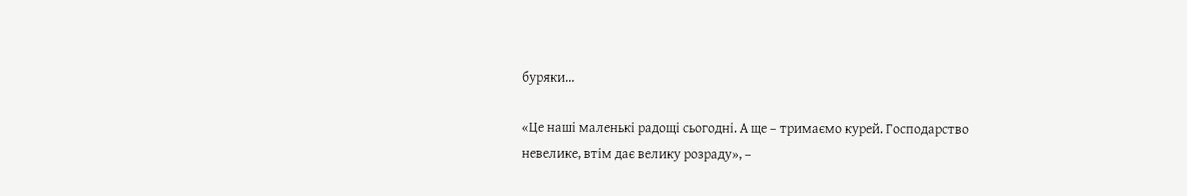буряки…

«Це наші маленькі радощі сьогодні. А ще – тримаємо курей. Господарство невелике, втім дає велику розраду», –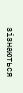зізнаються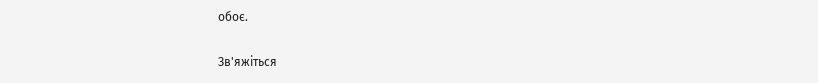обоє.

Зв'яжіться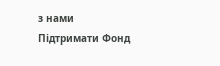з нами
Підтримати Фонд